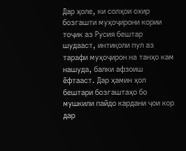Дар ҳоле, ки солҳои охир бозгашти муҳоҷирони кории тоҷик аз Русия бештар шудааст, интиқоли пул аз тарафи муҳоҷирон на танҳо кам нашуда, балки афзоиш ёфтааст. Дар ҳамин ҳол бештари бозгаштаҳо бо мушкили пайдо кардани ҷои кор дар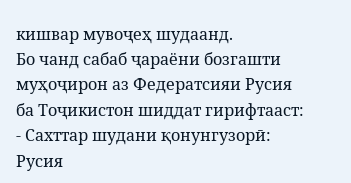кишвар мувоҷеҳ шудаанд.
Бо чанд сабаб ҷараёни бозгашти муҳоҷирон аз Федератсияи Русия ба Тоҷикистон шиддат гирифтааст:
- Сахттар шудани қонунгузорӣ: Русия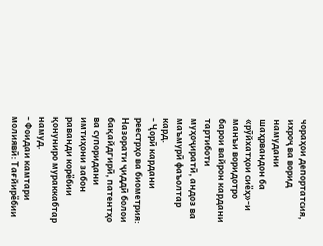чораҳои депортатсия, ихроҷ ва ворид намудани шаҳрвандон ба «рӯйхатҳои сиёҳ»-и манъи воридотро барои вайрон кардани тартиботи муҳоҷиратӣ, андоз ва маъмурӣ фаъолтар кард.
- Ҷорӣ кардани реестрҳо ва биометрия: Назорати ҷиддӣ болои бақайдгирӣ, патентҳо ва супоридани имтиҳони забон раванди корёбии қонуниро мураккабтар намуд.
- Фоидаи камтари молиявӣ: Тағйирёбии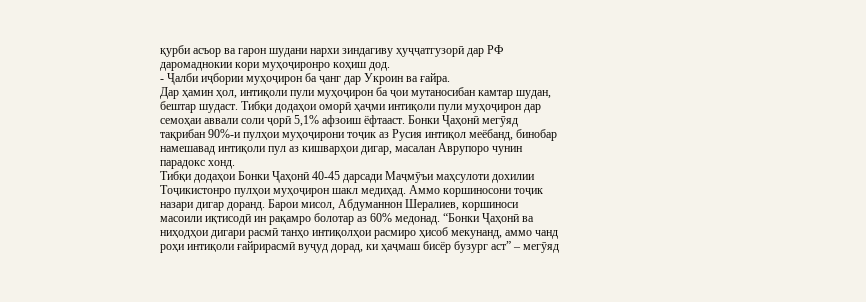қурби асъор ва гарон шудани нархи зиндагиву ҳуҷҷатгузорӣ дар РФ даромаднокии кори муҳоҷиронро коҳиш дод.
- Ҷалби иҷбории муҳоҷирон ба ҷанг дар Укроин ва ғайра.
Дар ҳамин ҳол, интиқоли пули муҳоҷирон ба ҷои мутаносибан камтар шудан, бештар шудаст. Тибқи додаҳои оморӣ ҳаҷми интиқоли пули муҳоҷирон дар семоҳаи аввали соли ҷорӣ 5,1% афзоиш ёфтааст. Бонки Ҷаҳонӣ мегӯяд тақрибан 90%-и пулҳои муҳоҷирони тоҷик аз Русия интиқол меёбанд, бинобар намешавад интиқоли пул аз кишварҳои дигар, масалан Аврупоро чунин парадокс хонд.
Тибқи додаҳои Бонки Ҷаҳонӣ 40-45 дарсади Маҷмӯъи маҳсулоти дохилии Тоҷикистонро пулҳои муҳоҷирон шакл медиҳад. Аммо коршиносони тоҷик назари дигар доранд. Барои мисол, Абдуманнон Шералиев, коршиноси масоили иқтисодӣ ин рақамро болотар аз 60% медонад. “Бонки Ҷаҳонӣ ва ниҳодҳои дигари расмӣ танҳо интиқолҳои расмиро ҳисоб мекунанд, аммо чанд роҳи интиқоли ғайрирасмӣ вуҷуд дорад, ки ҳаҷмаш бисёр бузург аст” – мегӯяд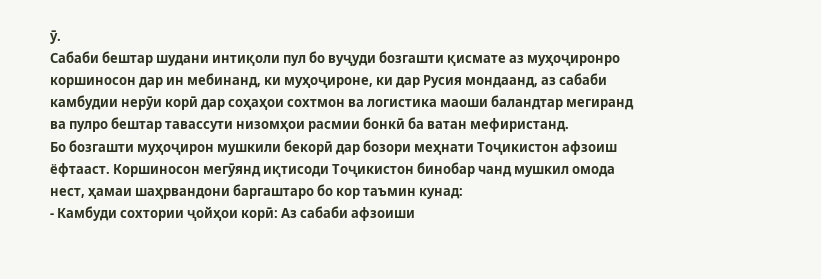ӯ.
Сабаби бештар шудани интиқоли пул бо вуҷуди бозгашти қисмате аз муҳоҷиронро коршиносон дар ин мебинанд, ки муҳоҷироне, ки дар Русия мондаанд, аз сабаби камбудии нерӯи корӣ дар соҳаҳои сохтмон ва логистика маоши баландтар мегиранд ва пулро бештар тавассути низомҳои расмии бонкӣ ба ватан мефиристанд.
Бо бозгашти муҳоҷирон мушкили бекорӣ дар бозори меҳнати Тоҷикистон афзоиш ёфтааст. Коршиносон мегӯянд иқтисоди Тоҷикистон бинобар чанд мушкил омода нест, ҳамаи шаҳрвандони баргаштаро бо кор таъмин кунад:
- Камбуди сохтории ҷойҳои корӣ: Аз сабаби афзоиши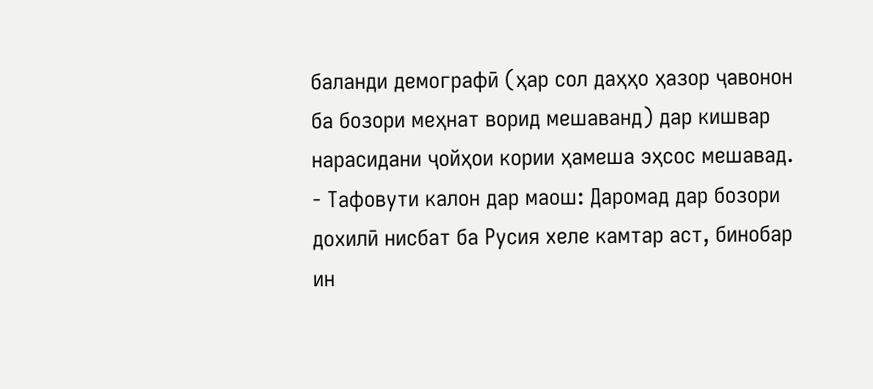баланди демографӣ (ҳар сол даҳҳо ҳазор ҷавонон ба бозори меҳнат ворид мешаванд) дар кишвар нарасидани ҷойҳои кории ҳамеша эҳсос мешавад.
- Тафовути калон дар маош: Даромад дар бозори дохилӣ нисбат ба Русия хеле камтар аст, бинобар ин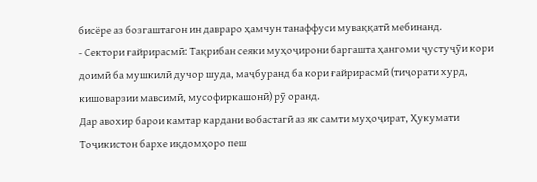бисёре аз бозгаштагон ин давраро ҳамчун танаффуси муваққатӣ мебинанд.
- Сектори ғайрирасмӣ: Тақрибан сеяки муҳоҷирони баргашта ҳангоми ҷустуҷӯи кори доимӣ ба мушкилӣ дучор шуда, маҷбуранд ба кори ғайрирасмӣ (тиҷорати хурд, кишоварзии мавсимӣ, мусофиркашонӣ) рӯ оранд.
Дар авохир барои камтар кардани вобастагӣ аз як самти муҳоҷират, Ҳукумати Тоҷикистон бархе иқдомҳоро пеш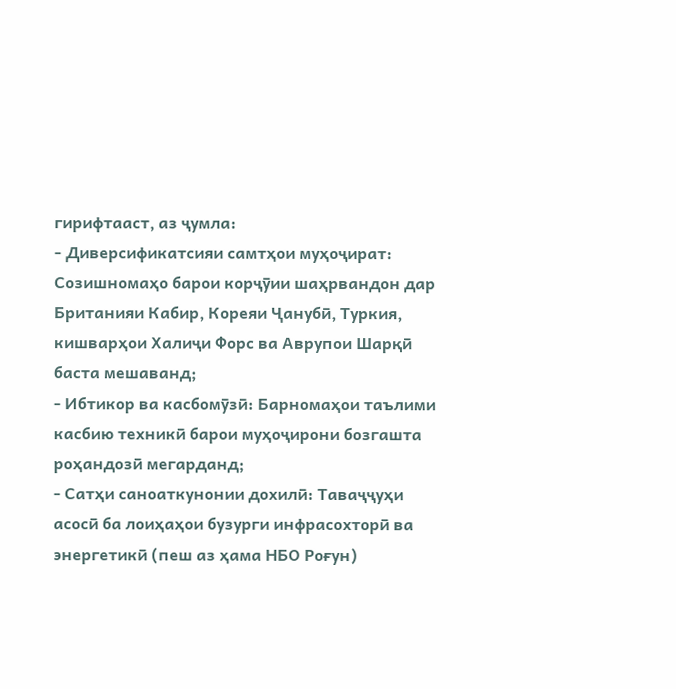гирифтааст, аз ҷумла:
- Диверсификатсияи самтҳои муҳоҷират: Созишномаҳо барои корҷӯии шаҳрвандон дар Британияи Кабир, Кореяи Ҷанубӣ, Туркия, кишварҳои Халиҷи Форс ва Аврупои Шарқӣ баста мешаванд;
- Ибтикор ва касбомӯзӣ: Барномаҳои таълими касбию техникӣ барои муҳоҷирони бозгашта роҳандозӣ мегарданд;
- Сатҳи саноаткунонии дохилӣ: Таваҷҷуҳи асосӣ ба лоиҳаҳои бузурги инфрасохторӣ ва энергетикӣ (пеш аз ҳама НБО Роғун)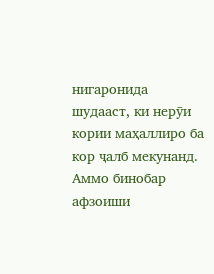нигаронида шудааст, ки нерӯи кории маҳаллиро ба кор ҷалб мекунанд.
Аммо бинобар афзоиши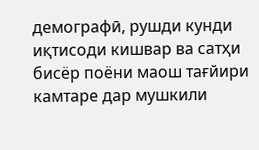демографӣ, рушди кунди иқтисоди кишвар ва сатҳи бисёр поёни маош тағйири камтаре дар мушкили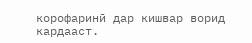корофаринӣ дар кишвар ворид кардааст.